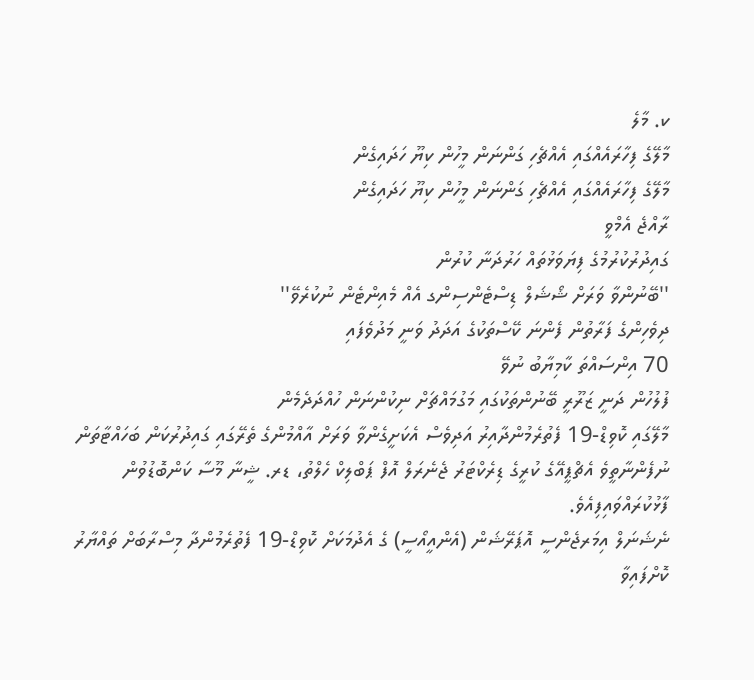ކ. މާލެ
މާލޭގެ ފިހާރައެއްގައި އެއްޗެހި ގަންނަން މީހުން ކިޔޫ ހަދައިގެން
މާލޭގެ ފިހާރައެއްގައި އެއްޗެހި ގަންނަން މީހުން ކިޔޫ ހަދައިގެން
ރާއްޖެ އެމްވީ
ގައިދުރުކުރުމުގެ ފިޔަވަޅުތައް ހަރުދަނާ ކުރުން
''ބޭނުންވާ ވަރަށް ޝޯޝަލް ޑިސްޓެންސިންގ އެއް މެއިންޓެން ނުކުރެވޭ''
ދިވެހިންގެ ފަރާތުން ފެންނަ ކޭސްތަކުގެ އަދަދު ވަނީ މަދުވެފައި
70 އިންސައްތަ ކާމިޔާބު ނުވޭ
ފުލުހުން ދަނީ ޒަރޫރީ ބޭނުންތަކުގައި މަގުމައްޗަށް ނިކުންނަން ހުއްދަދެމެން
މާލޭގައި ކޮވިޑް-19 ފެތުރެމުންދާއިރު އަދިވެސް އެކަށީގެންވާ ވަރަށް އާއްމުންގެ ތެރޭގައި ގައިދުރުކަން ބަހައްޓާތަން ނުފެންނާތީވެ އެޗްޕީއޭގެ ކުރީގެ ޑިރެކްޓަރު ޖެނެރަލް އޮފް ޕަބްލިކް ހެލްތު، ޑރ. ޝީނާ މޫސާ ކަންބޮޑުވުން ފާޅުކުރައްވައިފިއެވެ.
ނެޝަނަލް އިމަރޖެންސީ އޮޕަރޭޝަން (އެންއީއޯސީ) ގެ އެދުމަކަށް ކޮވިޑް-19 ފެތުރެމުންދާ މިސްރާބަށް ތައްޔާރު ކޮށްފައިވާ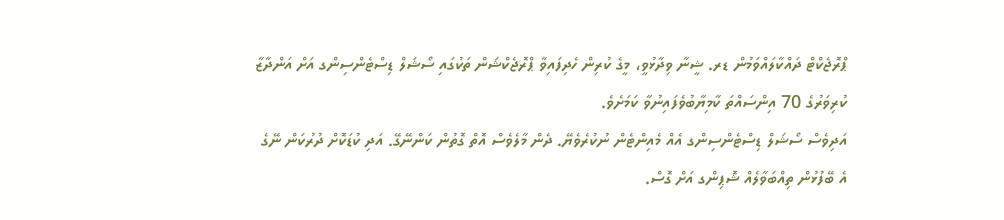ޕްރޮޖެކްޓް ދައްކާލައްވަމުން ޑރ. ޝީނާ ވިދާޅުވީ، މީގެ ކުރިން ހެދިފައިވާ ޕްރޮޖެކްޝަން ތަކުގައި ސޯޝަލް ޑިސްޓެންސިންގ އަށް އަންދާޒާ ކުރިވަރުގެ 70 އިންސައްތަ ކާމިޔާބުވެފައިނުވާ ކަމަށެވެ.
އަދިވެސް ސޯޝަލް ޑިސްޓެންސިންގ އެއް މެއިންޓެން ނުކުރެވެޔޭ. ދެން މާލެވެސް އޮތް ގޮތުން ކަންނޭގޭ. އަދި ކުޑަކޮށް ދުރުކަން ނޭގެ އެ ބޭފުޅުން ތިއްބަވާލެއް ޝޮޕިންގ އަށް ގޮސް.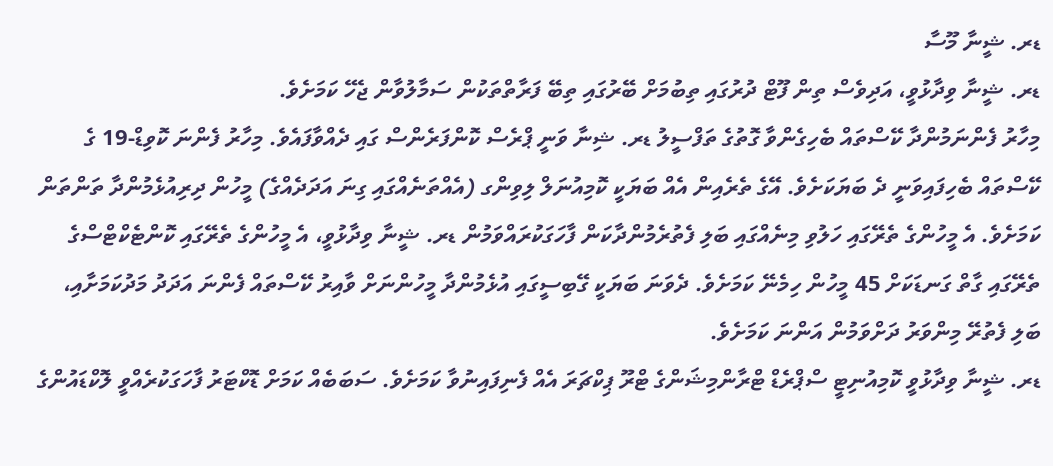ޑރ. ޝީނާ މޫސާ
ޑރ. ޝީނާ ވިދާޅުވީ، އަދިވެސް ތިން ފޫޓް ދުރުގައި ތިބުމަށް ބޭރުގައި ތިބޭ ފަރާތްތަކުން ސަމާލުވާން ޖެހޭ ކަމަށެވެ.
މިހާރު ފެންނަމުންދާ ކޭސްތައް ބެހިގެންވާ ގޮތުގެ ތަފްސީލު ޑރ. ޝިނާ ވަނީ ޕްރެސް ކޮންފަރެންސް ގައި ދެއްވާފައެވެ. މިހާރު ފެންނަ ކޮވިޑް-19 ގެ ކޭސްތައް ބެހިފައިވަނީ ދެ ބަޔަކަށެވެ. އޭގެ ތެރެއިން އެއް ބަޔަކީ ކޮމިއުނަލް ލިވިންގ (އެއްތަނެއްގައި ގިނަ އަދަދެއްގެ) މީހުން ދިރިއުޅެމުންދާ ތަންތަން ކަމަށެވެ. އެ މީހުންގެ ތެރޭގައި ހަލުވި މިނެއްގައި ބަލި ފެތުރެމުންދާކަން ފާހަގަކުރައްވަމުން ޑރ. ޝީނާ ވިދާޅުވީ، އެ މީހުންގެ ތެރޭގައި ކޮންޓެކްޓްސްގެ ތެރޭގައި ގާތް ގަނޑަކަށް 45 މީހުން ހިމެނޭ ކަމަށެވެ. ދެވަނަ ބަޔަކީ ގޭބިސީގައި އުޅެމުންދާ މީހުންނަށް ވާއިރު ކޭސްތައް ފެންނަ އަދަދު މަދުކަމަށާއި، ބަލި ފެތުރޭ މިންވަރު ދަށްވަމުން އަންނަ ކަމަށެވެ.
ޑރ. ޝީނާ ވިދާޅުވީ ކޮމިއުނިޓީ ސްޕްރެޑް ޓްރާންމިޝަންގެ ޓްރޫ ޕިކްޗަރަ އެއް ފެނިފައިނުވާ ކަމަށެވެ. ސަބަބެއް ކަމަށް ޑޮކްޓަރު ފާހަގަކުރެއްވީ ލޮކްޑައުންގެ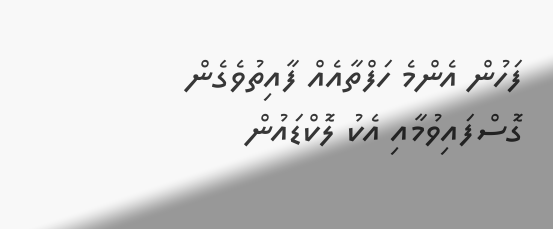ފަހުން އެންމެ ހަފްތާއެއް ފާއިތުވެގެން ގޮސްފައިވުމާއި އެކު ލޮކްޑައުން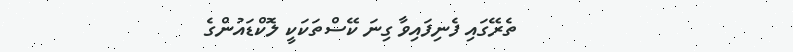ތެރޭގައި ފެނިފައިވާ ގިނަ ކޭސްތަކަކީ ލޮކްޑައުންގެ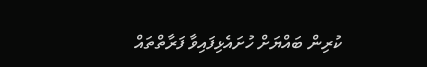ކުރިން ބައްޔަށް ހުށައެޅިފައިވާ ފަރާތްތައް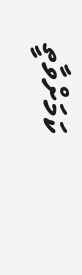ކަމަށްވާތީ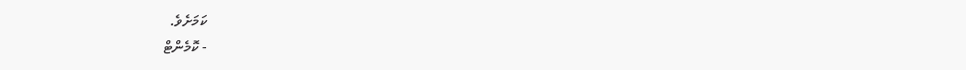ކަމަށެވެ.
- ކޮމެންޓް